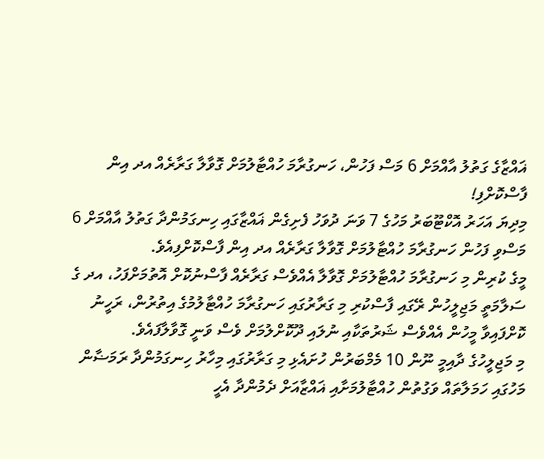ޣައްޒާގެ ގަތުލު އާއްމަށް 6 މަސް ފަހުން، ހަނގުރާމަ ހުއްޓާލުމަށް ގޮވާލާ ގަރާރެއް އދ އިން ފާސްކޮށްފި!
މިދިޔަ އަހަރު އޮކްޓޫބަރު މަހުގެ 7 ވަނަ ދުވަހު ފެށިގެން ޣައްޒާގައި ހިނގަމުންދާ ގަތުލު އާއްމަށް 6 މަސްވި ފަހުން ހަނގުރާމަ ހުއްޓާލުމަށް ގޮވާލާ ގަރާރެއް އދ އިން ފާސްކޮށްފިއެވެ.
މީގެ ކުރިން މި ހަނގުރާމަ ހުއްޓާލުމަށް ގޮވާލާ އެއްވެސް ގަރާރެއް ފާސްނުކޮށް އޮތުމަށްފަހު، އދ ގެ ސަލާމަތީ މަޖިލީހުން ރޭގައި ފާސްކުރި މި ގަރާރުގައި ހަނގުރާމަ ހުއްޓާލުމުގެ އިތުރުން، ރަހީނު ކޮށްފައިވާ މީހުން އެއްވެސް ޝަރުތަކާއި ނުލައި ދޫކޮށްލުމަށް ވެސް ވަނީ ގޮވާލާފައެވެ.
މި މަޖިލީހުގެ ދާއިމީ ނޫން 10 މެމްބަރުން ހުށައެޅި މި ގަރާރުގައި މިހާރު ހިނގަމުންދާ ރަމަޟާން މަހުގައި ހަމަލާތައް ވަގުތުން ހުއްޓާލުމަށާއި ޣައްޒާއަށް ދެމުންދާ އެހީ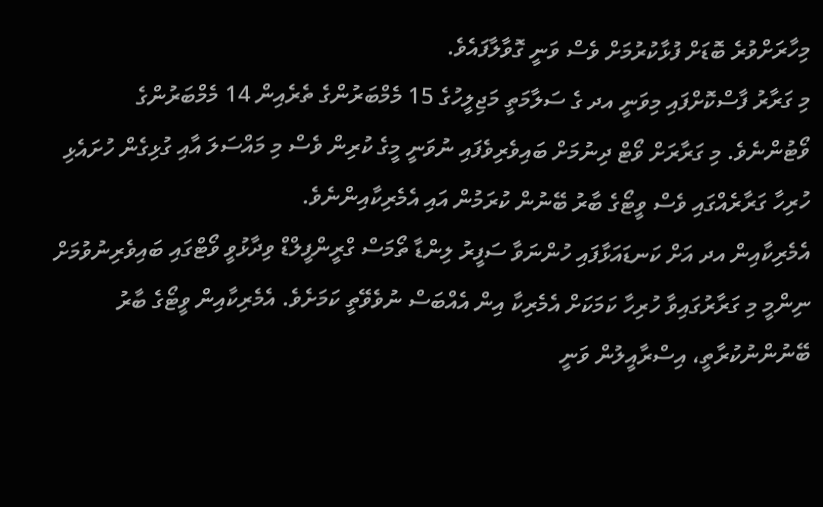މިހާރަށްވުރެ ބޮޑަށް ފުޅާކުރުމަށް ވެސް ވަނީ ގޮވާލާފައެވެ.
މި ގަރާރު ފާސްކޮށްފައި މިވަނީ އދ ގެ ސަލާމަތީ މަޖިލީހުގެ 15 މެމްބަރުންގެ ތެރެއިން 14 މެމްބަރުންގެ ވޯޓުންނެވެ. މި ގަރާރަށް ވޯޓް ދިނުމަށް ބައިވެރިވެފައި ނުވަނީ މީގެ ކުރިން ވެސް މި މައްސަލަ އާއި ގުޅިގެން ހުށައެޅި ހުރިހާ ގަރާރެއްގައި ވެސް ވީޓޯގެ ބާރު ބޭނުން ކުރަމުން އައި އެމެރިކާއިންނެވެ.
އެމެރިކާއިން އދ އަށް ކަނޑައަޅާފައި ހުންނަވާ ސަފީރު ލިންޑާ ތޯމަސް ގްރީންފީލްޑް ވިދާޅުވީ ވޯޓްގައި ބައިވެރިނުވުމަށް ނިންމީ މި ގަރާރުގައިވާ ހުރިހާ ކަމަކަށް އެމެރިކާ އިން އެއްބަސް ނުވެވޭތީ ކަމަށެވެ. އެމެރިކާއިން ވީޓޯގެ ބާރު ބޭނުންނުކުރާތީ، އިސްރާއީލުން ވަނީ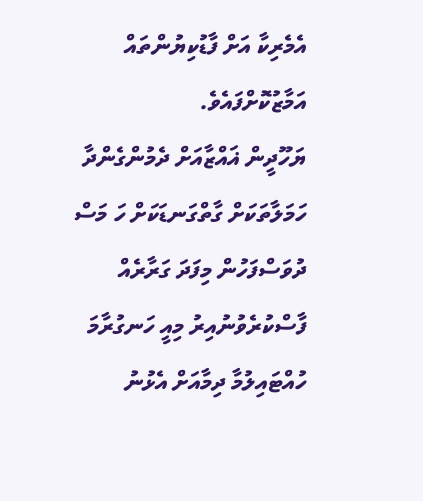އެމެރިކާ އަށް ފާޑުކިޔުންތައް އަމާޒުކޮށްފައެވެ.
ޔަހޫދީން ޣައްޒާއަށް ދެމުންގެންދާ ހަމަލާތަކަށް ގާތްގަނޑަކަށް ހަ މަސް ދުވަސްފަހުން މިފަދަ ގަރާރެއް ފާސްކުރެވުނުއިރު މިއީ ހަނގުރާމަ ހުއްޓައިލުމާ ދިމާއަށް އެޅުނު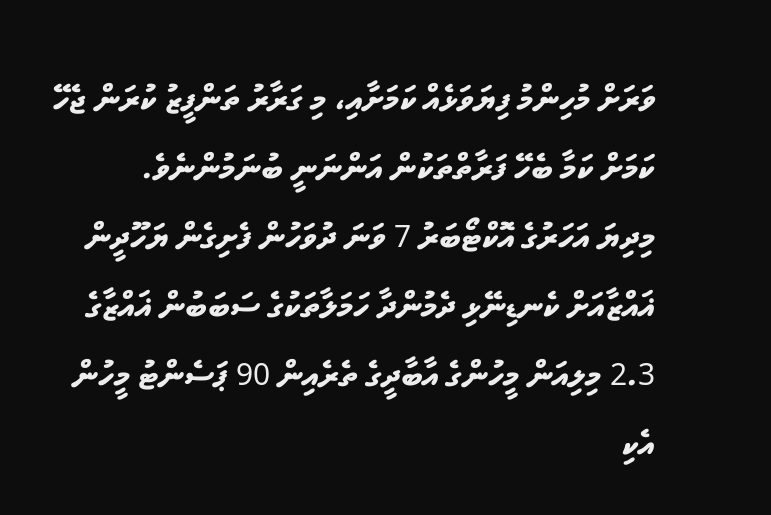ވަރަށް މުހިންމު ފިޔަވަޅެއް ކަމަށާއި، މި ގަރާރު ތަންފީޒު ކުރަން ޖެހޭ ކަމަށް ކަމާ ބެހޭ ފަރާތްތަކުން އަންނަނީ ބުނަމުންނެވެ.
މިދިޔަ އަހަރުގެ އޮކްޓޯބަރު 7 ވަނަ ދުވަހުން ފެށިގެން ޔަހޫދީން ޣައްޒާއަށް ކެނޑިނޭޅި ދެމުންދާ ހަމަލާތަކުގެ ސަބަބުން ޣައްޒާގެ 2.3 މިލިއަން މީހުންގެ އާބާދީގެ ތެރެއިން 90 ޕަސެންޓު މީހުން އެކި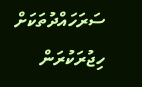ސަރަހައްދުތަކަށް ހިޖުރަކުރަން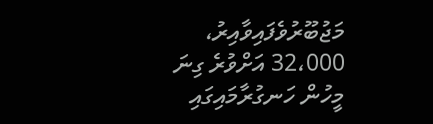މަޖުބޫރުވެފައިވާއިރު، 32،000 އަށްވުރެ ގިނަ މީހުން ހަނގުރާމައިގައި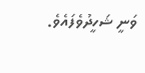ވަނީ ޝަހީދުވެފައެވެ.